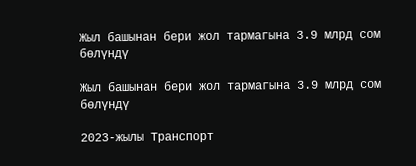Жыл башынан бери жол тармагына 3.9 млрд сом бөлүндү

Жыл башынан бери жол тармагына 3.9 млрд сом бөлүндү

2023-жылы Транспорт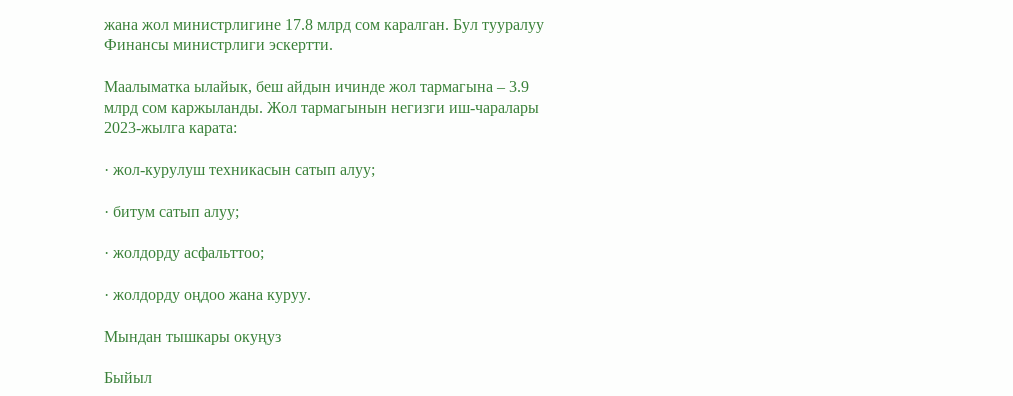жана жол министрлигине 17.8 млрд сом каралган. Бул тууралуу Финансы министрлиги эскертти.

Маалыматка ылайык, беш айдын ичинде жол тармагына – 3.9 млрд сом каржыланды. Жол тармагынын негизги иш-чаралары 2023-жылга карата:

· жол-курулуш техникасын сатып алуу;

· битум сатып алуу;

· жолдорду асфальттоо;

· жолдорду оңдоо жана куруу.

Мындан тышкары окуңуз

Быйыл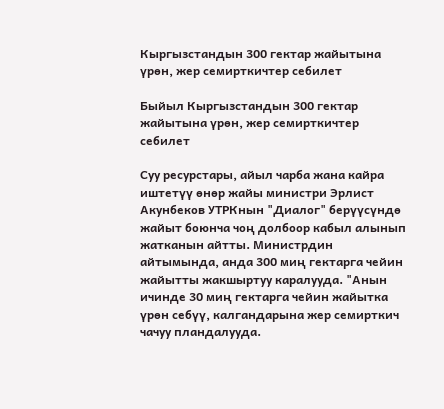Кыргызстандын 300 гектар жайытына үрөн, жер семирткичтер себилет

Быйыл Кыргызстандын 300 гектар жайытына үрөн, жер семирткичтер себилет

Суу ресурстары, айыл чарба жана кайра иштетүү өнөр жайы министри Эрлист Акунбеков УТРКнын "Диалог" берүүсүндө жайыт боюнча чоң долбоор кабыл алынып жатканын айтты. Министрдин айтымында, анда 300 миң гектарга чейин жайытты жакшыртуу каралууда. "Анын ичинде 30 миң гектарга чейин жайытка үрөн себүү, калгандарына жер семирткич чачуу пландалууда.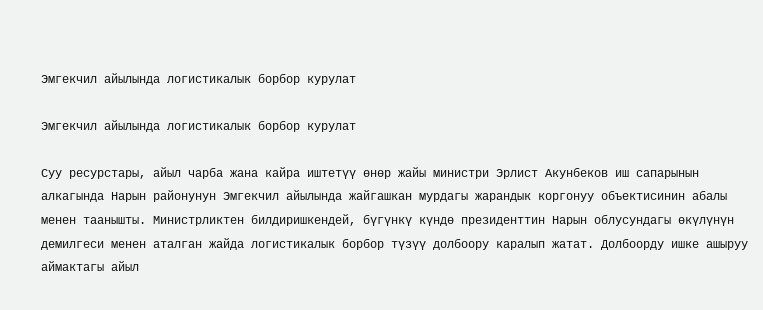Эмгекчил айылында логистикалык борбор курулат

Эмгекчил айылында логистикалык борбор курулат

Суу ресурстары, айыл чарба жана кайра иштетүү өнөр жайы министри Эрлист Акунбеков иш сапарынын алкагында Нарын районунун Эмгекчил айылында жайгашкан мурдагы жарандык коргонуу объектисинин абалы менен таанышты. Министрликтен билдиришкендей, бүгүнкү күндө президенттин Нарын облусундагы өкүлүнүн демилгеси менен аталган жайда логистикалык борбор түзүү долбоору каралып жатат. Долбоорду ишке ашыруу аймактагы айыл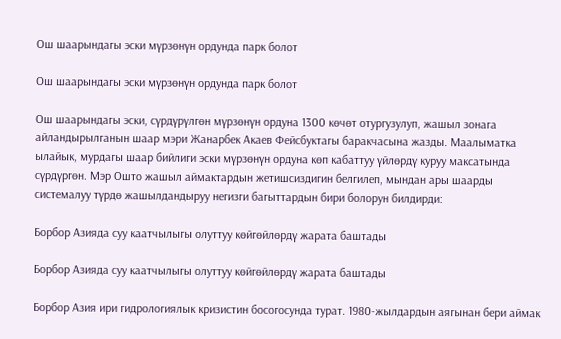Ош шаарындагы эски мүрзөнүн ордунда парк болот

Ош шаарындагы эски мүрзөнүн ордунда парк болот

Ош шаарындагы эски, сүрдүрүлгөн мүрзөнүн ордуна 1300 көчөт отургузулуп, жашыл зонага айландырылганын шаар мэри Жанарбек Акаев Фейсбуктагы баракчасына жазды. Маалыматка ылайык, мурдагы шаар бийлиги эски мүрзөнүн ордуна көп кабаттуу үйлөрдү куруу максатында сүрдүргөн. Мэр Ошто жашыл аймактардын жетишсиздигин белгилеп, мындан ары шаарды системалуу түрдө жашылдандыруу негизги багыттардын бири болорун билдирди:

Борбор Азияда суу каатчылыгы олуттуу көйгөйлөрдү жарата баштады

Борбор Азияда суу каатчылыгы олуттуу көйгөйлөрдү жарата баштады

Борбор Азия ири гидрологиялык кризистин босогосунда турат. 1980-жылдардын аягынан бери аймак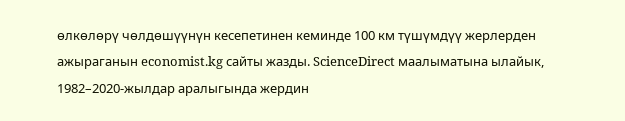өлкөлөрү чөлдөшүүнүн кесепетинен кеминде 100 км түшүмдүү жерлерден ажыраганын economist.kg сайты жазды. ScienceDirect маалыматына ылайык, 1982–2020-жылдар аралыгында жердин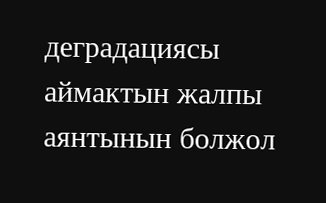деградациясы аймактын жалпы аянтынын болжол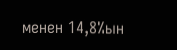менен 14,8%ын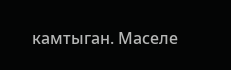камтыган. Маселе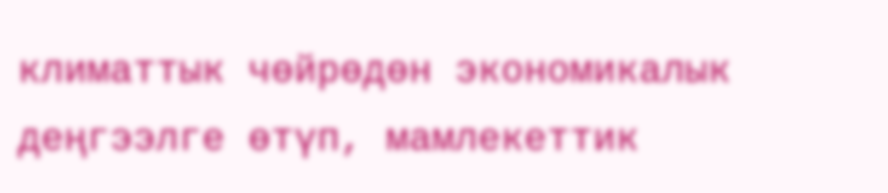климаттык чөйрөдөн экономикалык деңгээлге өтүп, мамлекеттик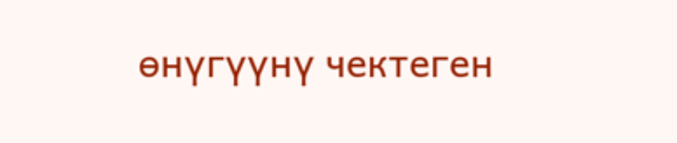өнүгүүнү чектеген